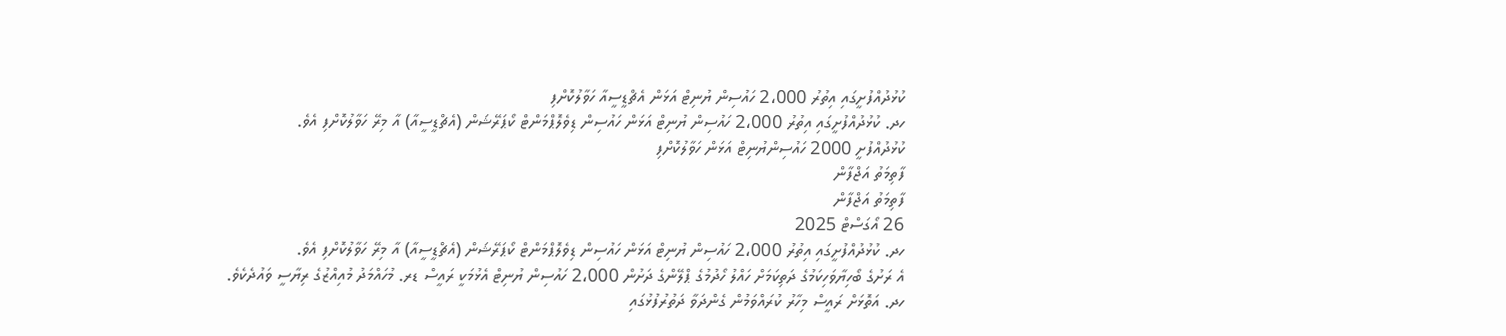ކުޅުދުއްފުށީގައި އިތުރު 2،000 ހައުސިން ޔުނިޓް އަޅަން އެޗްޑީސީއާ ހަވާލުކޮށްފި
ހދ. ކުޅުދުއްފުށީގައި އިތުރު 2،000 ހައުސިން ޔުނިޓް އަޅަން ހައުސިން ޑިވެލޮޕްމަންޓް ކޯޕަރޭޝަން (އެޗްޑީސީއާ) އާ މިރޭ ހަވާލުކޮށްފި އެވެ.
ކުޅުދުއްފުށީ 2000 ހައުސިންޔުނިޓް އަޅަން ހަވާލުކޮށްފި
ފާތިމަތު އަޖްފާން
ފާތިމަތު އަޖްފާން
26 އޯގަސްޓް 2025
ހދ. ކުޅުދުއްފުށީގައި އިތުރު 2،000 ހައުސިން ޔުނިޓް އަޅަން ހައުސިން ޑިވެލޮޕްމަންޓް ކޯޕަރޭޝަން (އެޗްޑީސީއާ) އާ މިރޭ ހަވާލުކޮށްފި އެވެ.
އެ ރަށުގެ ބޯހިޔާވަހިކަމުގެ ދަތިކަމަށް ހައްލު ހޯދުމުގެ ޕްލޭންގެ ދަށުން 2،000 ހައުސިން ޔުނިޓް އެޅުމަކީ ރައީސް ޑރ. މުހައްމަދު މުއިއްޒުގެ ރިޔާސީ ވައުދެކެވެ.
ހދ. އަތޮޅަށް ރައީސް މިހާރު ކުރައްވަމުން ގެންދަވާ ދަތުރުފުޅުގައި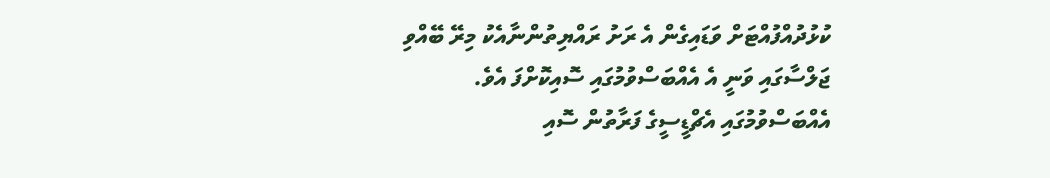ކުޅުދުއްފުއްޓަށް ވަޑައިގެން އެ ރަށު ރައްޔިތުންނާއެކު މިރޭ ބޭއްވި ޖަލްސާގައި ވަނީ އެ އެއްބަސްވުމުގައި ސޮއިކޮށްފަ އެވެ.
އެއްބަސްވުމުގައި އެޗްޑީސީގެ ފަރާތުން ސޮއި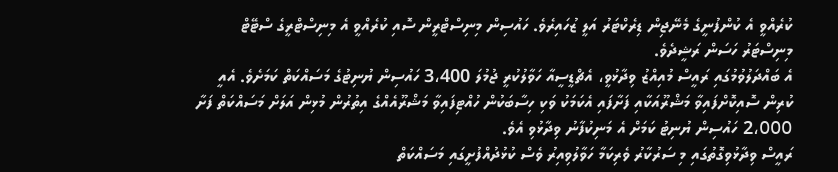ކުރެއްވީ އެ ކުންފުނީގެ މެނޭޖިން ޑިރެކްޓަރު އަލީ ޒުހައިރެވެ. ހައުސިން މިނިސްޓްރީން ސޮއި ކުރެއްވީ އެ މިނިސްޓްރީގެ ސްޓޭޓް މިނިސްޓަރު ހަސަން ރަޝީދެވެ.
އެ ބައްދަލުވުމުގައި ރައީސް މުއިއްޒު ވިދާޅުވީ، އެޗްޑީސީއާ ހަވާލުކުރީ ޖުމުލަ 3،400 ހައުސިން ޔުނިޓުގެ މަސައްކަތް ކަމަށެވެ. އެއީ ކުރިން ސޮއިކޮށްފައިވާ މަޝްރޫއަކާއި ފަށާފައި އެކަމަކު ވަކި ހިސާބަކުން ހުއްޓިފައިވާ މަޝްރޫއެއްގެ އިތުރުން މުޅިން އަލަށް މަސައްކަތް ފަށާ 2،000 ހައުސިން ޔުނިޓު ކަމަށް އެ މަނިކުފާނު ވިދާޅުވި އެވެ.
ރައީސް ވިދާޅުވިގޮތުގައި މި ސަރުކާރު ވެރިކަމާ ހަވާލުވިއިރު ވެސް ކުޅުދުއްފުށީގައި މަސައްކަތް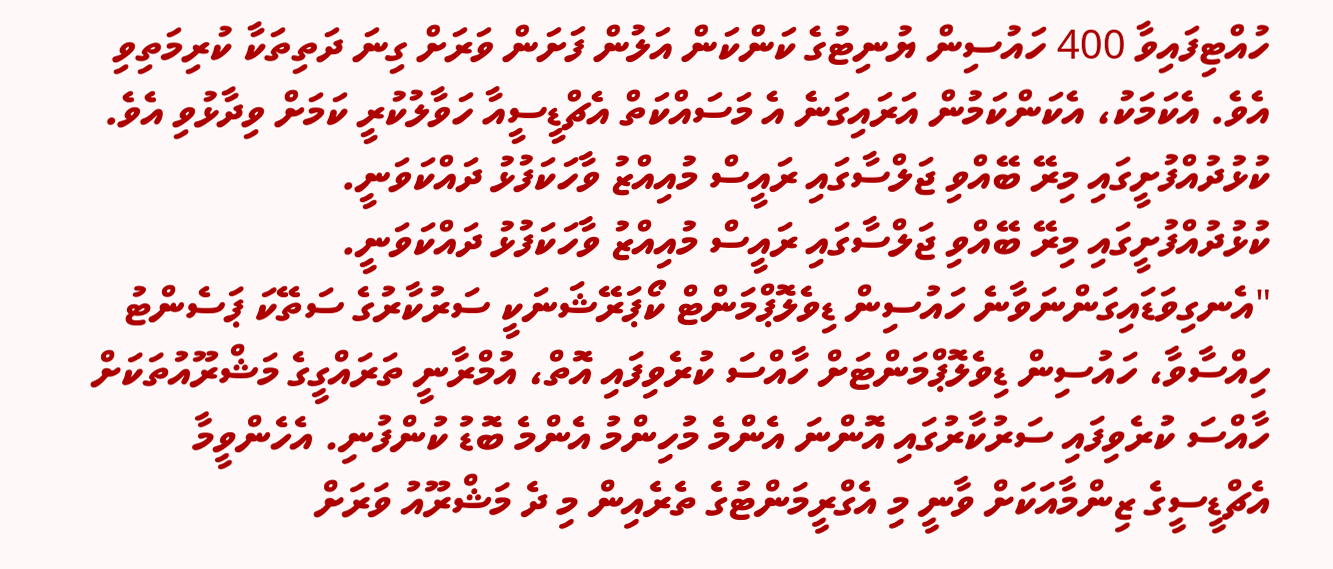ހުއްޓިފައިވާ 400 ހައުސިން ޔުނިޓުގެ ކަންކަން އަލުން ފަށަން ވަރަށް ގިނަ ދަތިތަކާ ކުރިމަތިވި އެވެ. އެކަމަކު، އެކަންކަމުން އަރައިގަނެ އެ މަސައްކަތް އެޗްޑީސީއާ ހަވާލުކުރީ ކަމަށް ވިދާޅުވި އެވެ.
ކުޅުދުއްފުށީގައި މިރޭ ބޭއްވި ޖަލްސާގައި ރައީސް މުއިއްޒު ވާހަކަފުޅު ދައްކަވަނީ.
ކުޅުދުއްފުށީގައި މިރޭ ބޭއްވި ޖަލްސާގައި ރައީސް މުއިއްޒު ވާހަކަފުޅު ދައްކަވަނީ.
"އެނގިވަޑައިގަންނަވާނެ ހައުސިން ޑިވެލޮޕްމަންޓް ކޯޕަރޭޝަނަކީ ސަރުކާރުގެ ސަތޭކަ ޕަސެންޓު ހިއްސާވާ، ހައުސިން ޑިވެލޮޕްމަންޓަށް ހާއްސަ ކުރެވިފައި އޮތް، އުމްރާނީ ތަރައްގީގެ މަޝްރޫއުތަކަށް ހާއްސަ ކުރެވިފައި ސަރުކާރުގައި އޮންނަ އެންމެ މުހިންމު އެންމެ ބޮޑު ކުންފުނި. އެހެންވީމާ އެޗްޑީސީގެ ޒިންމާއަކަށް ވާނީ މި އެގްރީމަންޓުގެ ތެރެއިން މި ދެ މަޝްރޫއު ވަރަށް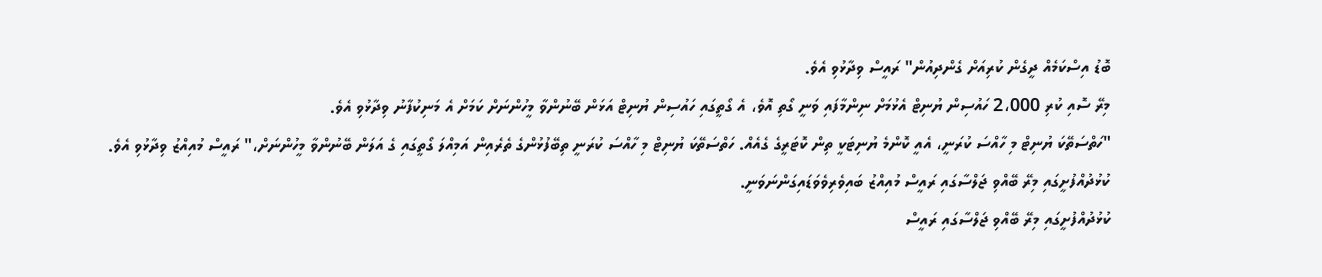ބޮޑު އިސްކަމެއް ދީގެން ކުރިއަށް ގެންދިއުން" ރައީސް ވިދާޅުވި އެވެ.
މިރޭ ސޮއި ކުރި 2،000 ހައުސިން ޔުނިޓް އެޅުމަށް ނިންމާފައި ވަނީ ގޯތި އޮވެ، އެ ގޯތީގައި ހައުސިން ޔުނިޓް އަޅަން ބޭނުންވާ މީހުންނަށް ކަމަށް އެ މަނިކުފާނު ވިދާޅުވި އެވެ.
"ހަތްސަތޭކަ ޔުނިޓް މި ހާއްސަ ކުރަނީ، އެއީ ކޮންމެ ޔުނިޓަކީ ތިން ކޮޓަރީގެ ގެއެއް. ހަތްސަތޭކަ ޔުނިޓް މި ހާއްސަ ކުރަނީ ތިބޭފުޅުންގެ ތެރެއިން އަމިއްލަ ގޯތީގައި ގެ އަލަން ބޭނުންވާ މީހުންނަށް،" ރައީސް މުއިއްޒު ވިދާޅުވި އެވެ.
ކުޅުދުއްފުށީގައި މިރޭ ބޭއްވި ޖަލްސާގައި ރައީސް މުއިއްޒު ބައިވެރިވެވަޑައިގަންނަވަނީ.
ކުޅުދުއްފުށީގައި މިރޭ ބޭއްވި ޖަލްސާގައި ރައީސް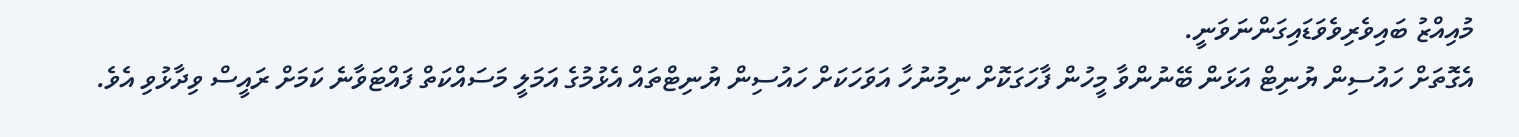މުއިއްޒު ބައިވެރިވެވަޑައިގަންނަވަނީ.
އެގޮތަށް ހައުސިން ޔުނިޓް އަޅަން ބޭނުންވާ މީހުން ފާހަގަކޮށް ނިމުނުހާ އަވަހަކަށް ހައުސިން ޔުނިޓްތައް އެޅުމުގެ އަމަލީ މަސައްކަތް ފައްޓަވާނެ ކަމަށް ރައީސް ވިދާޅުވި އެވެ.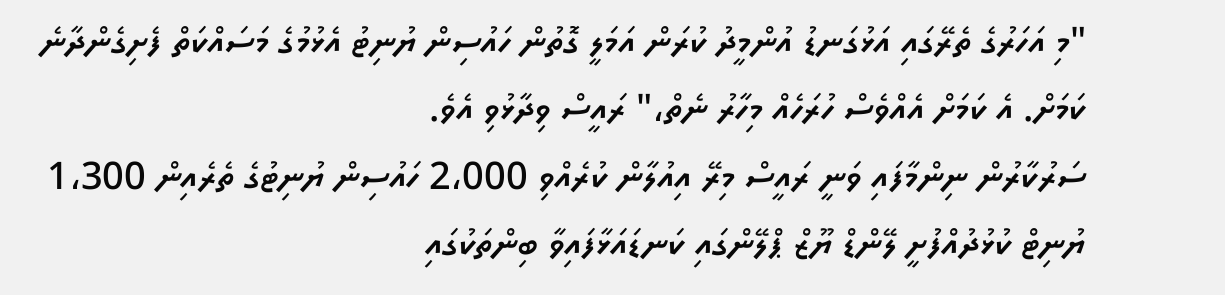"މި އަހަރުގެ ތެރޭގައި އަޅުގަނޑު އުންމީދު ކުރަން އަމަލީ ގޮތުން ހައުސިން ޔުނިޓު އެޅުމުގެ މަސައްކަތް ފެށިގެންދާނެ ކަމަށް. އެ ކަމަށް އެއްވެސް ހުރަހެއް މިހާރު ނެތް،" ރައީސް ވިދާޅުވި އެވެ.
ސަރުކާރުން ނިންމާފައި ވަނީ ރައީސް މިރޭ އިއުލާން ކުރެއްވި 2،000 ހައުސިން ޔުނިޓުގެ ތެރެއިން 1،300 ޔުނިޓް ކުޅުދުއްފުށީ ލޭންޑް ޔޫޒް ޕްލޭންގައި ކަނޑައަޅާފައިވާ ބިންތަކުގައި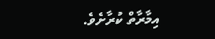އިމާރާތް ކުރާށެވެ.